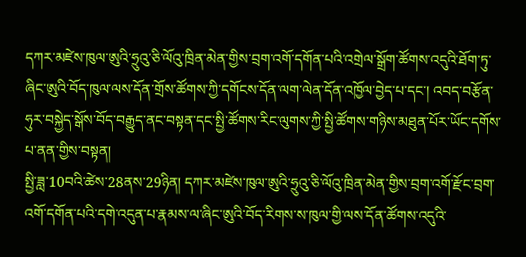དཀར་མཛེས་ཁུལ་ཨུའི་ཧྲུའུ་ཅི་ལོའུ་ཁྲིན་མེན་གྱིས་བྲག་འགོ་དགོན་པའི་འགྲེལ་སྒྲོག་ཚོགས་འདུའི་ཐོག་ཏུ་ཞིང་ཨུའི་བོད་ཁུལ་ལས་དོན་གྲོས་ཚོགས་ཀྱི་དགོངས་དོན་ལག་ལེན་དོན་འཁྱོལ་བྱེད་པ་དང་། འབད་བརྩོན་ཧུར་བསྐྱེད་སྒོས་བོད་བརྒྱུད་ནང་བསྟན་དང་སྤྱི་ཚོགས་རིང་ལུགས་ཀྱི་སྤྱི་ཚོགས་གཉིས་མཐུན་པོར་ཡོང་དགོས་པ་ནན་གྱིས་བསྟན།
སྤྱི་ཟླ་10བའི་ཚེས་28ནས་29ཉིན། དཀར་མཛེས་ཁུལ་ཨུའི་ཧྲུའུ་ཅི་ལོའུ་ཁྲིན་མེན་གྱིས་བྲག་འགོ་རྫོང་བྲག་འགོ་དགོན་པའི་དགེ་འདུན་པ་རྣམས་ལ་ཞིང་ཨུའི་བོད་རིགས་ས་ཁུལ་གྱི་ལས་དོན་ཚོགས་འདུའི་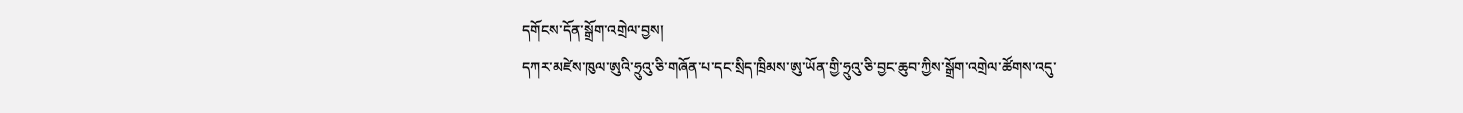དགོངས་དོན་སྒྲོག་འགྲེལ་བྱས།
དཀར་མཛེས་ཁུལ་ཨུའི་ཧྲུའུ་ཅི་གཞོན་པ་དང་སྲིད་ཁྲིམས་ཨུ་ཡོན་གྱི་ཧྲུའུ་ཅི་བྱང་ཆུབ་ཀྱིས་སྒྲོག་འགྲེལ་ཚོགས་འདུ་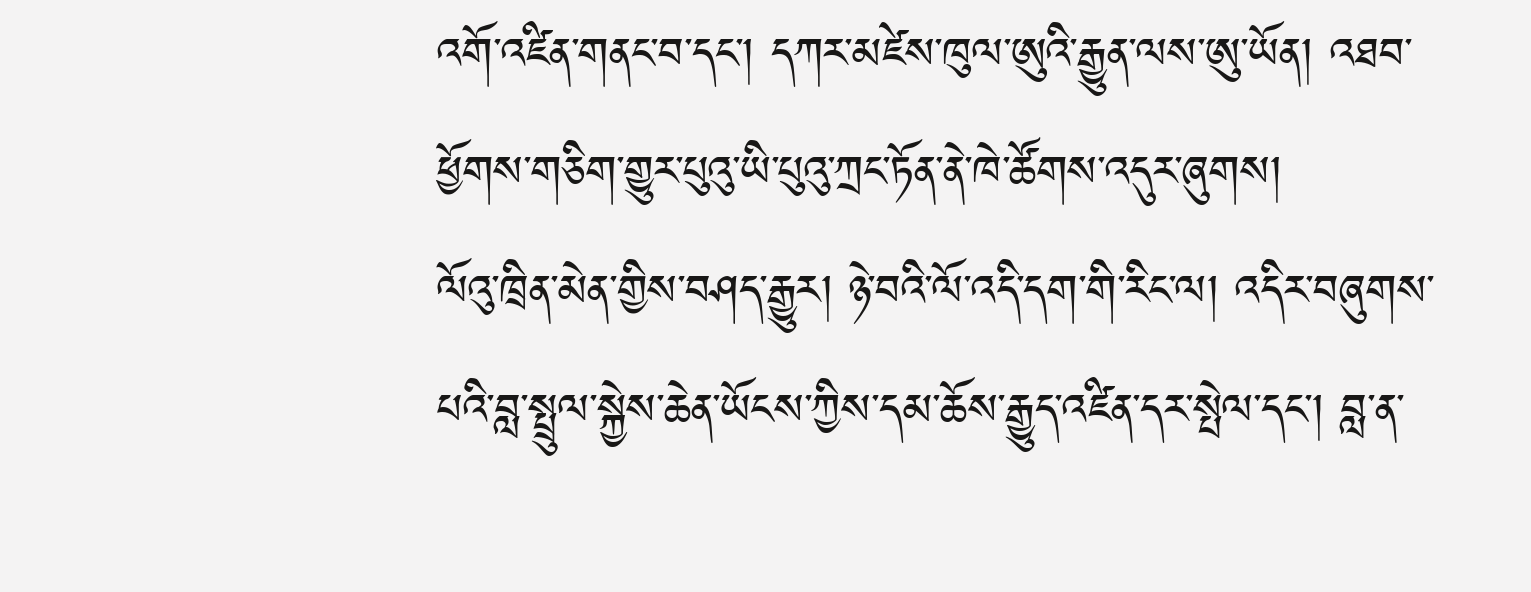འགོ་འཛིན་གནང་བ་དང་། དཀར་མཛེས་ཁུལ་ཨུའི་རྒྱུན་ལས་ཨུ་ཡོན། འཐབ་ཕྱོགས་གཅིག་གྱུར་པུའུ་ཡི་པུའུ་ཀྲང་ཏོན་ནེ་ཁེ་ཚོགས་འདུར་ཞུགས།
ལོའུ་ཁྲིན་མེན་གྱིས་བཤད་རྒྱུར། ཉེ་བའི་ལོ་འདི་དག་གི་རིང་ལ། འདིར་བཞུགས་པའི་བླ་སྤྲུལ་སྐྱེས་ཆེན་ཡོངས་ཀྱིས་དམ་ཆོས་རྒྱུད་འཛིན་དར་སྤེལ་དང་། བླ་ན་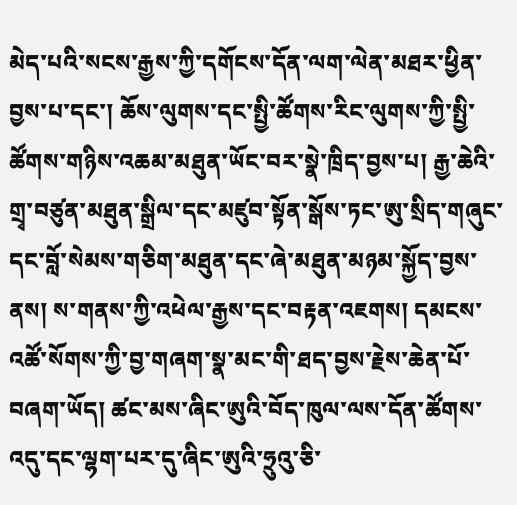མེད་པའི་སངས་རྒྱས་ཀྱི་དགོངས་དོན་ལག་ལེན་མཐར་ཕྱིན་བྱས་པ་དང་། ཆོས་ལུགས་དང་སྤྱི་ཚོགས་རིང་ལུགས་ཀྱི་སྤྱི་ཚོགས་གཉིས་འཆམ་མཐུན་ཡོང་བར་སྣེ་ཁྲིད་བྱས་པ། རྒྱ་ཆེའི་གྲྭ་བཙུན་མཐུན་སྒྲིལ་དང་མཛུབ་སྟོན་སྒོས་ཏང་ཨུ་སྲིད་གཞུང་དང་བློ་སེམས་གཅིག་མཐུན་དང་ཞེ་མཐུན་མཉམ་སྐྱོད་བྱས་ནས། ས་གནས་ཀྱི་འཕེལ་རྒྱས་དང་བརྟན་འཇགས། དམངས་འཚོ་སོགས་ཀྱི་བྱ་གཞག་སྣ་མང་གི་ཐད་བྱས་རྗེས་ཆེན་པོ་བཞག་ཡོད། ཚང་མས་ཞིང་ཨུའི་བོད་ཁུལ་ལས་དོན་ཚོགས་འདུ་དང་ལྷག་པར་དུ་ཞིང་ཨུའི་ཧྲུའུ་ཅི་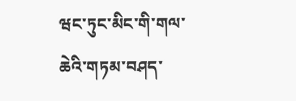ཝང་ཏུང་མིང་གི་གལ་ཆེའི་གཏམ་བཤད་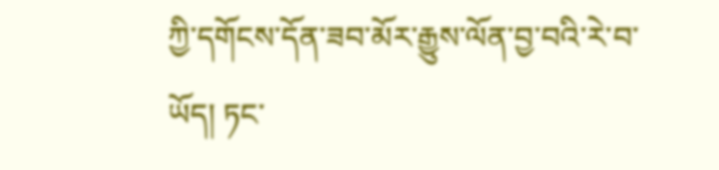ཀྱི་དགོངས་དོན་ཟབ་མོར་རྒྱུས་ལོན་བྱ་བའི་རེ་བ་ཡོད། ཏང་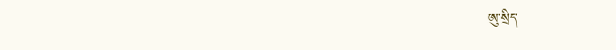ཨུ་སྲིད་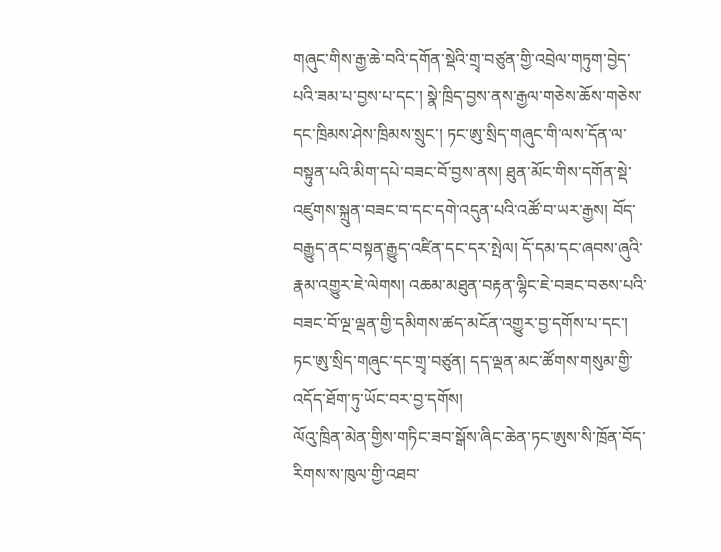གཞུང་གིས་རྒྱ་ཆེ་བའི་དགོན་སྡེའི་གྲྭ་བཙུན་གྱི་འབྲེལ་གཏུག་བྱེད་པའི་ཟམ་པ་བྱས་པ་དང་། སྣེ་ཁྲིད་བྱས་ནས་རྒྱལ་གཅེས་ཆོས་གཅེས་དང་ཁྲིམས་ཤེས་ཁྲིམས་སྲུང་། ཏང་ཨུ་སྲིད་གཞུང་གི་ལས་དོན་ལ་བསྟུན་པའི་མིག་དཔེ་བཟང་བོ་བྱས་ནས། ཐུན་མོང་གིས་དགོན་སྡེ་འཛུགས་སྐྲུན་བཟང་བ་དང་དགེ་འདུན་པའི་འཚོ་བ་ཡར་རྒྱས། བོད་བརྒྱུད་ནང་བསྟན་རྒྱུད་འཛིན་དང་དར་སྤེལ། དོ་དམ་དང་ཞབས་ཞུའི་རྣམ་འགྱུར་ཇེ་ལེགས། འཆམ་མཐུན་བརྟན་ལྷིང་ཇེ་བཟང་བཅས་པའི་བཟང་བོ་ལྔ་ལྡན་གྱི་དམིགས་ཚད་མངོན་འགྱུར་བྱ་དགོས་པ་དང་། ཏང་ཨུ་སྲིད་གཞུང་དང་གྲྭ་བཙུན། དད་ལྡན་མང་ཚོགས་གསུམ་གྱི་འདོད་ཐོག་ཏུ་ཡོང་བར་བྱ་དགོས།
ལོའུ་ཁྲིན་མེན་གྱིས་གཏིང་ཟབ་སྒོས་ཞིང་ཆེན་ཏང་ཨུས་སི་ཁྲོན་བོད་རིགས་ས་ཁུལ་གྱི་འཐབ་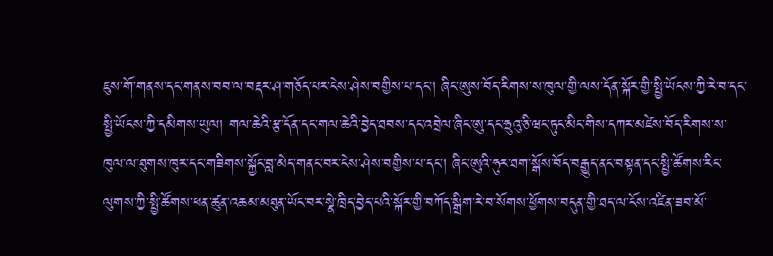ཇུས་གོ་གནས་དང་གནས་བབ་ལ་བརྡར་ཤ་གཅོད་པར་ངེས་ཤེས་བགྱིས་པ་དང་། ཞིང་ཨུས་བོད་རིགས་ས་ཁུལ་གྱི་ལས་དོན་སྐོར་གྱི་སྤྱི་ཡོངས་ཀྱི་རེ་བ་དང་སྤྱི་ཡོངས་ཀྱི་དམིགས་ཡུལ། གལ་ཆེའི་རྩ་དོན་དང་གལ་ཆེའི་བྱེད་ཐབས་དང་འབྲེལ་ཞིང་ཨུ་དང་ཧྲུའུ་ཅི་ཝང་ཏུང་མིང་གིས་དཀར་མཛེས་བོད་རིགས་ས་ཁུལ་ལ་ཐུགས་ཁུར་དང་གཟིགས་སྐྱོང་བླ་མེད་གནང་བར་ངེས་ཤེས་བགྱིས་པ་དང་། ཞིང་ཨུའི་ཧུར་ཐག་སྒོས་བོད་བརྒྱུད་ནང་བསྟན་དང་སྤྱི་ཚོགས་རིང་ལུགས་ཀྱི་སྤྱི་ཚོགས་ཕན་ཚུན་འཆམ་མཐུན་ཡོང་བར་སྣེ་ཁྲིད་བྱེད་པའི་སྐོར་གྱི་བཀོད་སྒྲིག་རེ་བ་སོགས་ཕྱོགས་བདུན་གྱི་ཐད་ལ་ངོས་འཛིན་ཟབ་མོ་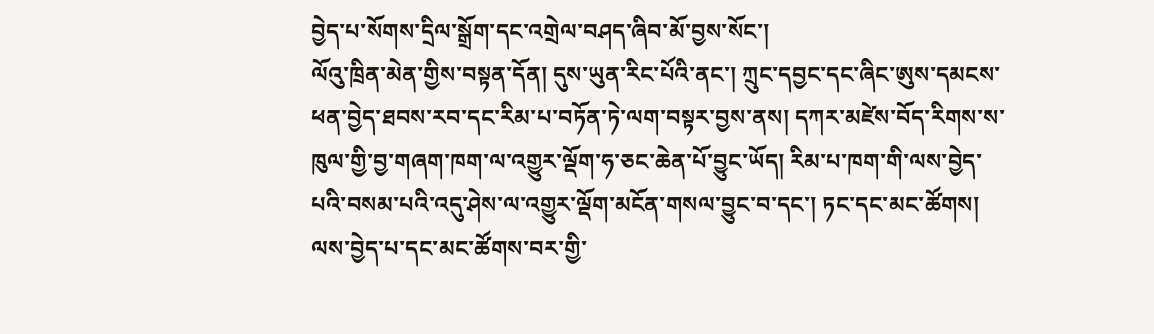བྱེད་པ་སོགས་དྲིལ་སྒྲོག་དང་འགྲེལ་བཤད་ཞིབ་མོ་བྱས་སོང་།
ལོའུ་ཁྲིན་མེན་གྱིས་བསྟན་དོན། དུས་ཡུན་རིང་པོའི་ནང་། ཀྲུང་དབྱང་དང་ཞིང་ཨུས་དམངས་ཕན་བྱེད་ཐབས་རབ་དང་རིམ་པ་བཏོན་ཏེ་ལག་བསྟར་བྱས་ནས། དཀར་མཛེས་བོད་རིགས་ས་ཁུལ་གྱི་བྱ་གཞག་ཁག་ལ་འགྱུར་ལྡོག་ཧ་ཅང་ཆེན་པོ་བྱུང་ཡོད། རིམ་པ་ཁག་གི་ལས་བྱེད་པའི་བསམ་པའི་འདུ་ཤེས་ལ་འགྱུར་ལྡོག་མངོན་གསལ་བྱུང་བ་དང་། ཏང་དང་མང་ཚོགས། ལས་བྱེད་པ་དང་མང་ཚོགས་བར་གྱི་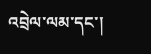འབྲེལ་ལམ་དང་།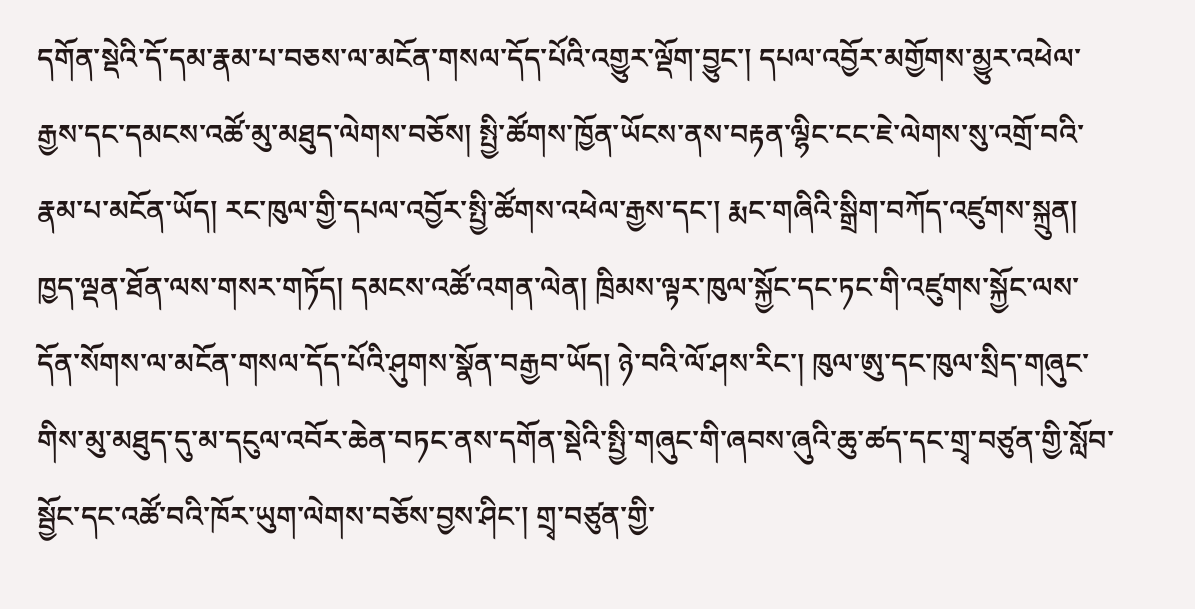དགོན་སྡེའི་དོ་དམ་རྣམ་པ་བཅས་ལ་མངོན་གསལ་དོད་པོའི་འགྱུར་ལྡོག་བྱུང་། དཔལ་འབྱོར་མགྱོགས་མྱུར་འཕེལ་རྒྱས་དང་དམངས་འཚོ་མུ་མཐུད་ལེགས་བཅོས། སྤྱི་ཚོགས་ཁྱོན་ཡོངས་ནས་བརྟན་ལྷིང་ངང་ཇེ་ལེགས་སུ་འགྲོ་བའི་རྣམ་པ་མངོན་ཡོད། རང་ཁུལ་གྱི་དཔལ་འབྱོར་སྤྱི་ཚོགས་འཕེལ་རྒྱས་དང་། རྨང་གཞིའི་སྒྲིག་བཀོད་འཛུགས་སྐྲུན། ཁྱད་ལྡན་ཐོན་ལས་གསར་གཏོད། དམངས་འཚོ་འགན་ལེན། ཁྲིམས་ལྟར་ཁུལ་སྐྱོང་དང་ཏང་གི་འཛུགས་སྐྱོང་ལས་དོན་སོགས་ལ་མངོན་གསལ་དོད་པོའི་ཤུགས་སྣོན་བརྒྱབ་ཡོད། ཉེ་བའི་ལོ་ཤས་རིང་། ཁུལ་ཨུ་དང་ཁུལ་སྲིད་གཞུང་གིས་མུ་མཐུད་དུ་མ་དངུལ་འབོར་ཆེན་བཏང་ནས་དགོན་སྡེའི་སྤྱི་གཞུང་གི་ཞབས་ཞུའི་ཆུ་ཚད་དང་གྲྭ་བཙུན་གྱི་སློབ་སྦྱོང་དང་འཚོ་བའི་ཁོར་ཡུག་ལེགས་བཅོས་བྱས་ཤིང་། གྲྭ་བཙུན་གྱི་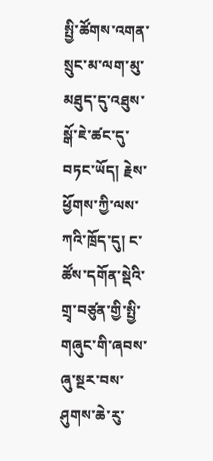སྤྱི་ཚོགས་འགན་སྲུང་མ་ལག་མུ་མཐུད་དུ་འཐུས་སྒོ་ཇེ་ཚང་དུ་བཏང་ཡོད། རྗེས་ཕྱོགས་ཀྱི་ལས་ཀའི་ཁྲོད་དུ། ང་ཚོས་དགོན་སྡེའི་གྲྭ་བཙུན་གྱི་སྤྱི་གཞུང་གི་ཞབས་ཞུ་སྔར་བས་ཤུགས་ཆེ་རུ་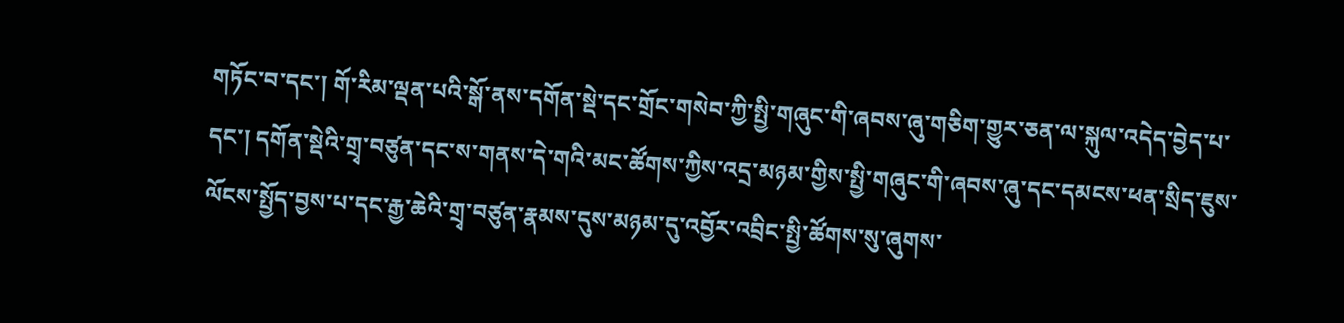གཏོང་བ་དང་། གོ་རིམ་ལྡན་པའི་སྒོ་ནས་དགོན་སྡེ་དང་གྲོང་གསེབ་ཀྱི་སྤྱི་གཞུང་གི་ཞབས་ཞུ་གཅིག་གྱུར་ཅན་ལ་སྐུལ་འདེད་བྱེད་པ་དང་། དགོན་སྡེའི་གྲྭ་བཙུན་དང་ས་གནས་དེ་གའི་མང་ཚོགས་ཀྱིས་འདྲ་མཉམ་གྱིས་སྤྱི་གཞུང་གི་ཞབས་ཞུ་དང་དམངས་ཕན་སྲིད་ཇུས་ལོངས་སྤྱོད་བྱས་པ་དང་རྒྱ་ཆེའི་གྲྭ་བཙུན་རྣམས་དུས་མཉམ་དུ་འབྱོར་འབྲིང་སྤྱི་ཚོགས་སུ་ཞུགས་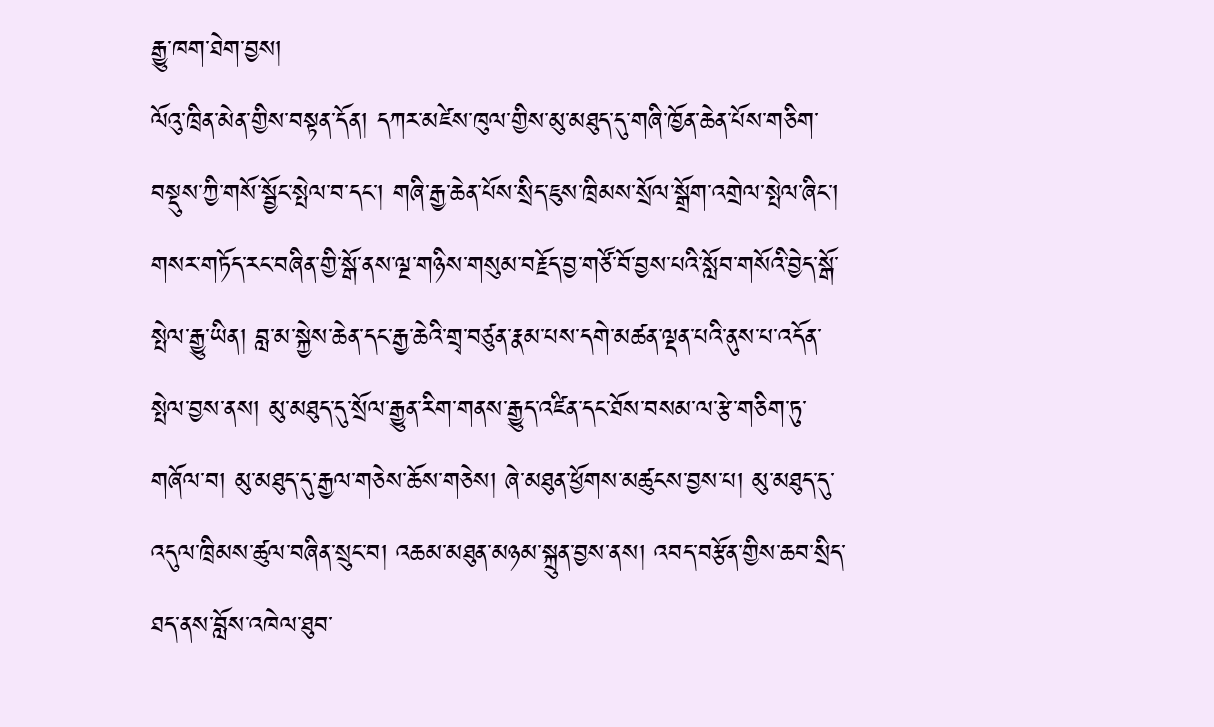རྒྱུ་ཁག་ཐེག་བྱས།
ལོའུ་ཁྲིན་མེན་གྱིས་བསྟན་དོན། དཀར་མཛེས་ཁུལ་གྱིས་མུ་མཐུད་དུ་གཞི་ཁྱོན་ཆེན་པོས་གཅིག་བསྡུས་ཀྱི་གསོ་སྦྱོང་སྤེལ་བ་དང་། གཞི་རྒྱ་ཆེན་པོས་སྲིད་ཇུས་ཁྲིམས་སྲོལ་སྒྲོག་འགྲེལ་སྤེལ་ཞིང་། གསར་གཏོད་རང་བཞིན་གྱི་སྒོ་ནས་ལྔ་གཉིས་གསུམ་བརྗོད་བྱ་གཙོ་བོ་བྱས་པའི་སློབ་གསོའི་བྱེད་སྒོ་སྤེལ་རྒྱུ་ཡིན། བླ་མ་སྐྱེས་ཆེན་དང་རྒྱ་ཆེའི་གྲྭ་བཙུན་རྣམ་པས་དགེ་མཚན་ལྡན་པའི་ནུས་པ་འདོན་སྤེལ་བྱས་ནས། མུ་མཐུད་དུ་སྲོལ་རྒྱུན་རིག་གནས་རྒྱུད་འཛིན་དང་ཐོས་བསམ་ལ་རྩེ་གཅིག་ཏུ་གཞོལ་བ། མུ་མཐུད་དུ་རྒྱལ་གཅེས་ཆོས་གཅེས། ཞེ་མཐུན་ཕྱོགས་མཚུངས་བྱས་པ། མུ་མཐུད་དུ་འདུལ་ཁྲིམས་ཚུལ་བཞིན་སྲུང་བ། འཆམ་མཐུན་མཉམ་སྐྲུན་བྱས་ནས། འབད་བརྩོན་གྱིས་ཆབ་སྲིད་ཐད་ནས་བློས་འཁེལ་ཐུབ་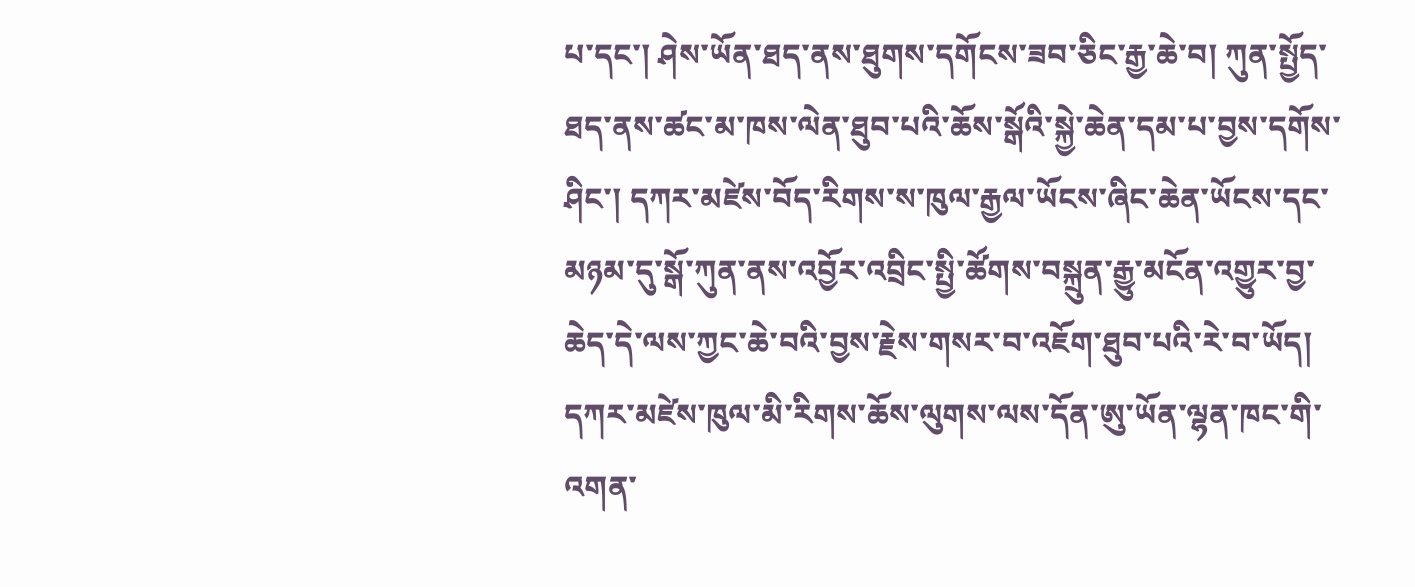པ་དང་། ཤེས་ཡོན་ཐད་ནས་ཐུགས་དགོངས་ཟབ་ཅིང་རྒྱ་ཆེ་བ། ཀུན་སྤྱོད་ཐད་ནས་ཚང་མ་ཁས་ལེན་ཐུབ་པའི་ཆོས་སྒོའི་སྐྱེ་ཆེན་དམ་པ་བྱས་དགོས་ཤིང་། དཀར་མཛེས་བོད་རིགས་ས་ཁུལ་རྒྱལ་ཡོངས་ཞིང་ཆེན་ཡོངས་དང་མཉམ་དུ་སྒོ་ཀུན་ནས་འབྱོར་འབྲིང་སྤྱི་ཚོགས་བསྐྲུན་རྒྱུ་མངོན་འགྱུར་བྱ་ཆེད་དེ་ལས་ཀྱང་ཆེ་བའི་བྱས་རྗེས་གསར་བ་འཇོག་ཐུབ་པའི་རེ་བ་ཡོད།
དཀར་མཛེས་ཁུལ་མི་རིགས་ཆོས་ལུགས་ལས་དོན་ཨུ་ཡོན་ལྷན་ཁང་གི་འགན་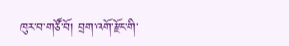ཁུར་བ་གཙོ་བོ། བྲག་འགོ་རྫོང་གི་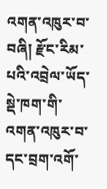འགན་འཁུར་བ་བཞི། རྫོང་རིམ་པའི་འབྲེལ་ཡོད་སྡེ་ཁག་གི་འགན་འཁུར་བ་དང་བྲག་འགོ་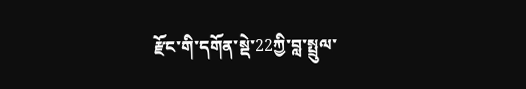རྫོང་གི་དགོན་སྡེ་22ཀྱི་བླ་སྤྲུལ་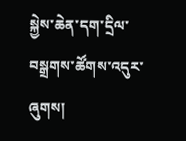སྐྱེས་ཆེན་དག་དྲིལ་བསྒྲགས་ཚོགས་འདུར་ཞུགས།